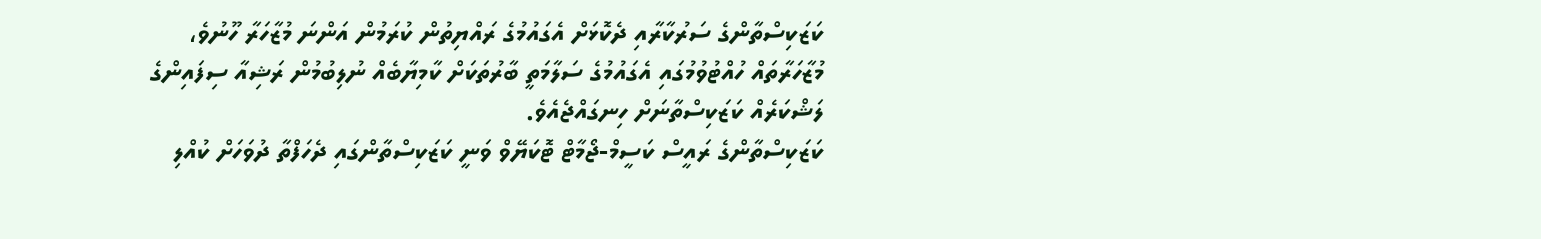ކަޒަކިސްތާންގެ ސަރުކާރާއި ދެކޮޅަށް އެގައުމުގެ ރައްޔިތުން ކުރަމުން އަންނަ މުޒާހަރާ ހޫނުވެ، މުޒާހަރާތައް ހުއްޓުވުމުގައި އެގައުމުގެ ސަލާމަތީ ބާރުތަކަށް ކާމިޔާބެއް ނުލިބުމުން ރަޝިއާ ސިފައިންގެ ލަޝްކަރެއް ކަޒަކިސްތާނަށް ހިނގައްޖެއެވެ.
ކަޒަކިސްތާންގެ ރައީސް ކަސީމް-ޖޯމާޓް ޓޮކަޔޭވް ވަނީ ކަޒަކިސްތާންގައި ދެހަފްތާ ދުވަހަށް ކުއްލި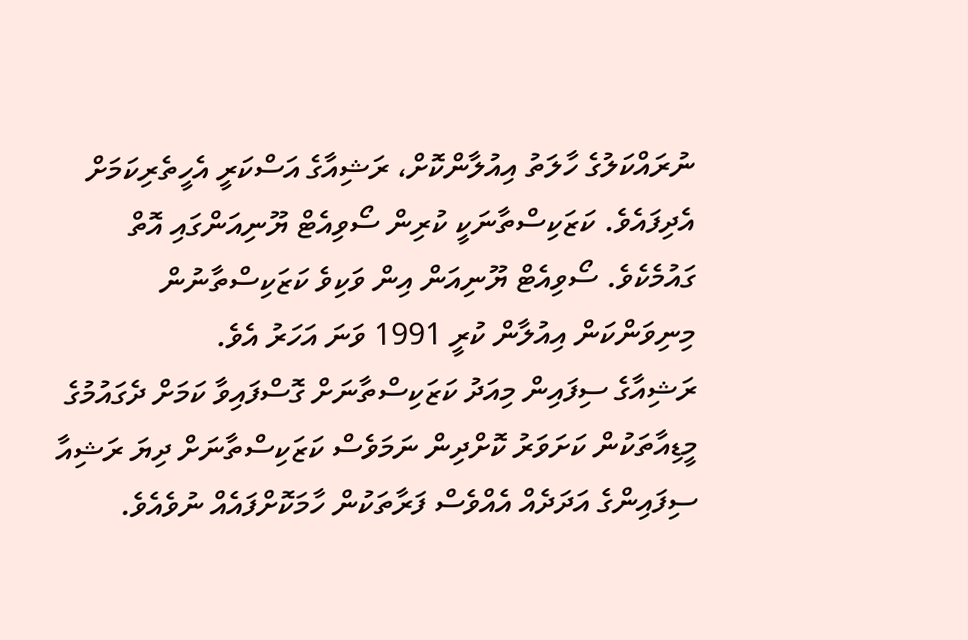ނުރައްކަލުގެ ހާލަތު އިއުލާންކޮށް، ރަޝިއާގެ އަސްކަރީ އެހީތެރިކަމަށް އެދިފައެވެ. ކަޒަކިސްތާނަކީ ކުރިން ސޯވިއެޓް ޔޫނިއަންގައި އޮތް ގައުމެކެވެ. ސޯވިއެޓް ޔޫނިއަން އިން ވަކިވެ ކަޒަކިސްތާނުން މިނިވަންކަން އިއުލާން ކުރީ 1991 ވަނަ އަހަރު އެވެ.
ރަޝިއާގެ ސިފައިން މިއަދު ކަޒަކިސްތާނަށް ގޮސްފައިވާ ކަމަށް ދެގައުމުގެ މީޑިއާތަކުން ކަށަވަރު ކޮށްދިން ނަމަވެސް ކަޒަކިސްތާނަށް ދިޔަ ރަޝިއާ ސިފައިންގެ އަދަދެއް އެއްވެސް ފަރާތަކުން ހާމަކޮށްފައެއް ނުވެއެވެ.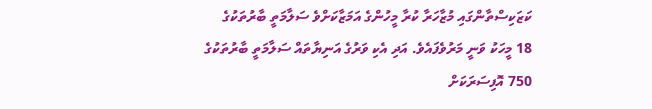ކަޒަކިސްތާންގައި މުޒާހަރާ ކުރާ މީހުންގެ އަމަޒާކަށްވެ ސަލާމަތީ ބާރުތަކުގެ 18 މީހަކު ވަނީ މަރުވެފައެވެ. އަދި އެކި ވަރުގެ އަނިޔާތައް ސަލާމަތީ ބާރުތަކުގެ 750 އޮފިސަރަކަށް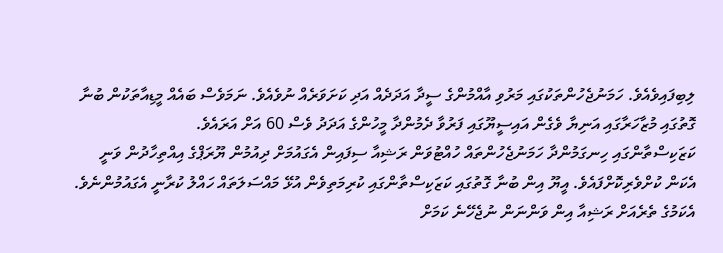ލިބިފައިވެއެވެ. ހަމަނުޖެހުންތަކުގައި މަރުވި އާއްމުންގެ ސީދާ އަދަދެއް އަދި ކަށަވަރެއް ނުވެއެވެ. ނަމަވެސް ބައެއް މީޑިއާތަކުން ބުނާ ގޮތުގައި މުޒާހަރާގައި އަނިޔާ ވެގެން އައިސީޔޫގައި ފަރުވާ ދެމުންދާ މީހުންގެ އަދަދު ވެސް 60 އަށް އަރައެވެ.
ކަޒަކިސްތާންގައި ހިނގަމުންދާ ހަމަނުޖެހުންތައް ހުއްޓުވަން ރަޝިއާ ސިފައިން އެގައުމަށް ދިއުމުން ޔޫރަޕްގެ އިއްތިހާދުން ވަނީ އެކަން ކުށްވެރިކޮށްފައެވެ. އީޔޫ އިން ބުނާ ގޮތުގައި ކަޒަކިސްތާންގައި ކުރިމަތިވެން އުޅޭ މައްސަލަތައް ހައްލު ކުރާނީ އެގައުމުންނެވެ. އެކަމުގެ ތެރެއަށް ރަޝިއާ އިން ވަންނަން ނުޖެހޭނެ ކަމަށް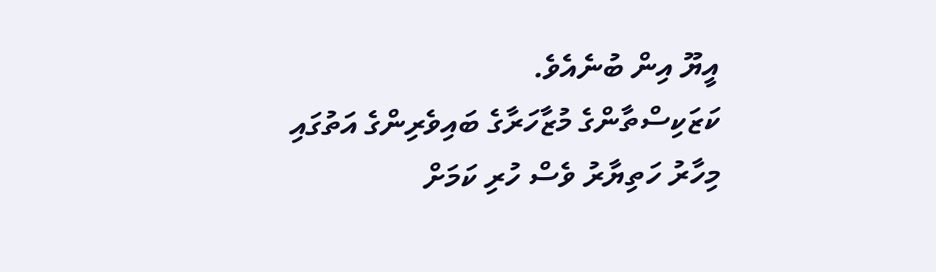އީޔޫ އިން ބުނެއެވެ.
ކަޒަކިސްތާންގެ މުޒާހަރާގެ ބައިވެރިންގެ އަތުގައި މިހާރު ހަތިޔާރު ވެސް ހުރި ކަމަށް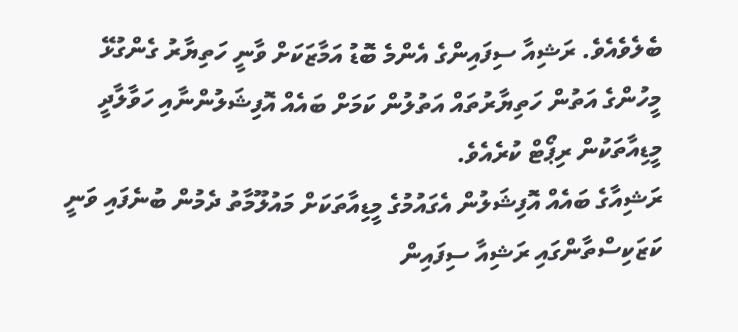ބެލެވެއެވެ. ރަޝިއާ ސިފައިންގެ އެންމެ ބޮޑު އަމާޒަކަށް ވާނީ ހަތިޔާރު ގެންގުޅޭ މީހުންގެ އަތުން ހަތިޔާރުތައް އަތުލުން ކަމަށް ބައެއް އޮފިޝަލުންނާއި ހަވާލާދީ މީޑިއާތަކުން ރިޕޯޓް ކުރެއެވެ.
ރަޝިއާގެ ބައެއް އޮފިޝަލުން އެގައުމުގެ މީޑިއާތަކަށް މައުލޫމާތު ދެމުން ބުނެފައި ވަނީ ކަޒަކިސްތާންގައި ރަޝިއާ ސިފައިން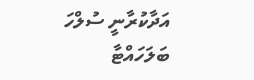އަދާކުރާނީ ސުލްހަ ބަލަހައްޓާ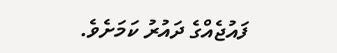ފައުޖެއްގެ ދައުރު ކަމަށެވެ.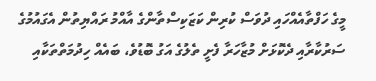މީގެ ހަފްތާއެއްހައި ދުވަސް ކުރިން ކަޒަކިސްތާންގެ އާއްމު ރައްޔިތުން އެގައުމުގެ ސަރުކާރާއި ދެކޮޅަށް މުޒާހަރާ ފެށީ ތެލުގެ އަގު ބޮޑުވެ، ބައެއް ހިދުމަތްތަކާއި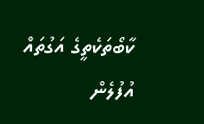ކާބޯތަކެތީގެ އަގުތައް އުފުލެން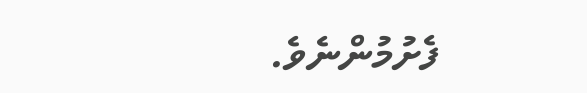ފެށުމުންނެވެ.